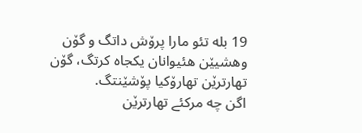19 بله تئو مارا پرۆش داتگ و گۆن وهشیێن هئیوانان یکجاه کرتگ، گۆن تهارترێن تهارۆکیا پۆشێنتگ.
اگن چه مرکئے تهارترێن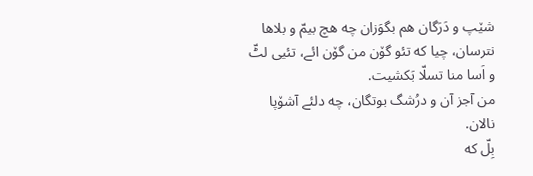شێپ و دَرَگان هم بگوَزان چه هچ بیمّ و بلاها نترسان، چیا که تئو گۆن من گۆن ائے، تئیی لٹّ و اَسا منا تسلّا بَکشیت.
من آجز آن و درُشگ بوتگان، چه دلئے آشۆپا نالان.
بِلّ که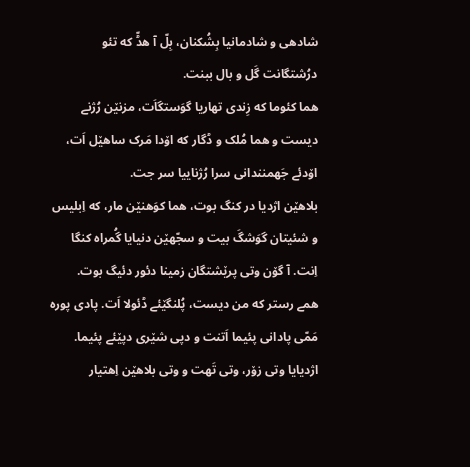شادهی و شادمانیا بِشُکنان، بِلّ آ هڈّ که تئو درُشتگانت گَل و بال ببنت.
هما کئوما که زِندی تهاریا گوَستگاَت، مزنێن رُژنے دیست و هما مُلک و ڈگار که اۆدا مَرک ساهێل اَت، اۆدئے جَهمنندانی سرا رُژناییا سر جت.
بلاهێن اژدیا در کنگ بوت، هما کوَهنێن مار، که اِبلیس و شئیتان گوَشگَ بیت و سجّهێن دنیایا گُمراه کنگا اِنت. آ گۆن وتی پرێشتگان زمینا دئور دئیگ بوت.
همے رستر که من دیست، پُلنگێئے ڈئولا اَت. پادی پوره مَمّی پادانی پئیما اَتنت و دپی شێری دپێئے پئیما. اژدیایا وتی زۆر، وتی تَهت و وتی بلاهێن اِهتیار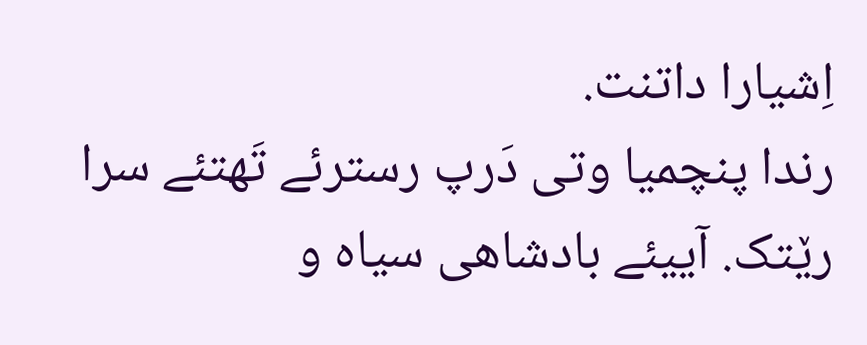اِشیارا داتنت.
رندا پنچمیا وتی دَرپ رسترئے تَهتئے سرا رێتک. آییئے بادشاهی سیاه و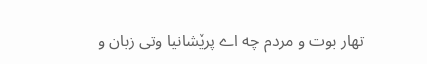تهار بوت و مردم چه اے پرێشانیا وتی زبان و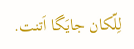لِلّکان جایَگا اَتنت.